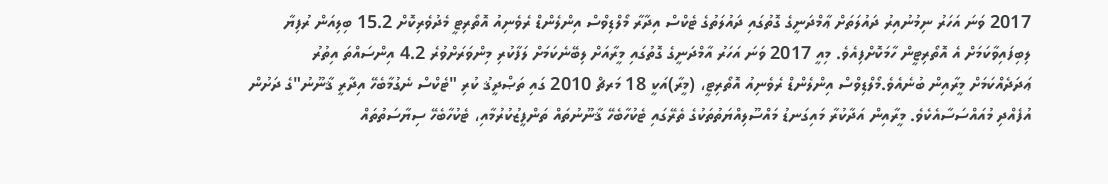2017 ވަނަ އަހަރު ނިމުނުއިރު ދައުލަތަށް ޢާމްދަނީގެ ގޮތުގައި ދައުލަތުގެ ޓެކްސް އިދާރާ މޯލްޑިވްސް އިންލެންޑް ރެވެނިއު އޮތޯރިޓީ މެދުވެރިކޮށް 15.2 ބިލިއަން ރުފިޔާ ލިބިފައިވާކަމަށް އެ އޮތޯރިޓީން ހާމަކޮށްފިއެވެ. މިއީ 2017 ވަނަ އަހަރު އާމްދަނީގެ ގޮތުގައި މީރާއަށް ލިބޭނެކަމަށް ލަފާކުރި މިންވަރަށްވުރެ 4.2 އިންސައްތަ އިތުރު ޢަދަދެއްކަމަށް މީރާއިން ބުނެއެވެ.މޯލްޑިވްސް އިންލެންޑް ރެވެނިއު އޮތޯރިޓީ، (މީރާ)އަކީ 18 މަރޗް 2010 ގައި ތަޞްދީޤު ކުރި "ޓެކްސް ނެގުމާބެހޭ އިދާރީ ޤާނޫނު"ގެ ދަށުން އުފެއްދި މުއައްސަސާއެކެވެ. މީރާއިން އަދާކުރާ މައިގަނޑު މައްސޫލިއްޔަތުތަކުގެ ތެރޭގައި ޓެކުހާބެހޭ ޤާނޫނުތައް ތަންފީޒުކުރުމާއި، ޓެކުހާބެހޭ ސިޔާސަތުތައް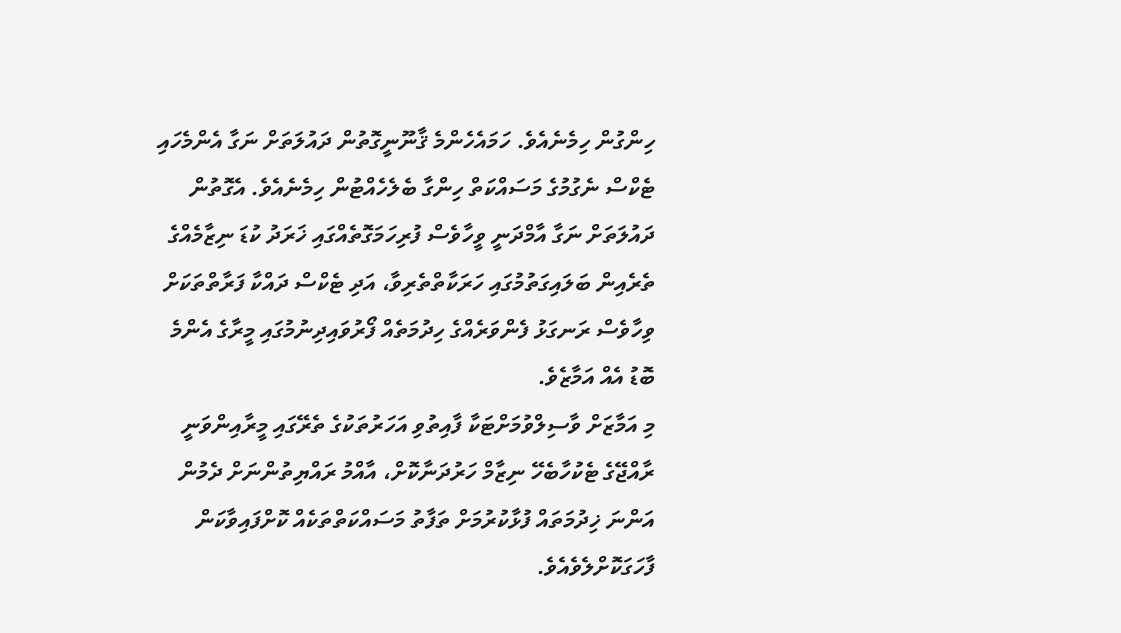ހިންގުން ހިމެނެއެވެ. ހަމައެހެންމެ ޤާނޫނީގޮތުން ދައުލަތަށް ނަގާ އެންމެހައި ޓެކްސް ނެގުމުގެ މަސައްކަތް ހިންގާ ބެލެހެއްޓުން ހިމެނެއެވެ. އެގޮތުން ދައުލަތަށް ނަގާ އާމްދަނީ ވީހާވެސް ފުރިހަމަގޮތެއްގައި ޚަރަދު ކުޑަ ނިޒާމެއްގެ ތެރެއިން ބަލައިގަތުމުގައި ހަރަކާތްތެރިވާ، އަދި ޓެކްސް ދައްކާ ފަރާތްތަކަށް ވިހާވެސް ރަނގަޅު ފެންވަރެއްގެ ހިދުމަތެއް ފޯރުވައިދިނުމުގައި މީރާގެ އެންމެ ބޮޑު އެއް އަމާޒެވެ.
މި އަމާޒަށް ވާސިލްވުމަށްޓަކާ ފާއިތުވި އަހަރުތަކުގެ ތެރޭގައި މީރާއިންވަނީ ރާއްޖޭގެ ޓެކުހާބެހޭ ނިޒާމް ހަރުދަނާކޮށް، އާއްމު ރައްޔިތުންނަށް ދެމުން އަންނަ ޚިދުމަތައް ފުޅާކުރުމަށް ތަފާތު މަސައްކަތްތަކެއް ކޮށްފައިވާކަން ފާހަގަކޮށްލެވެއެވެ.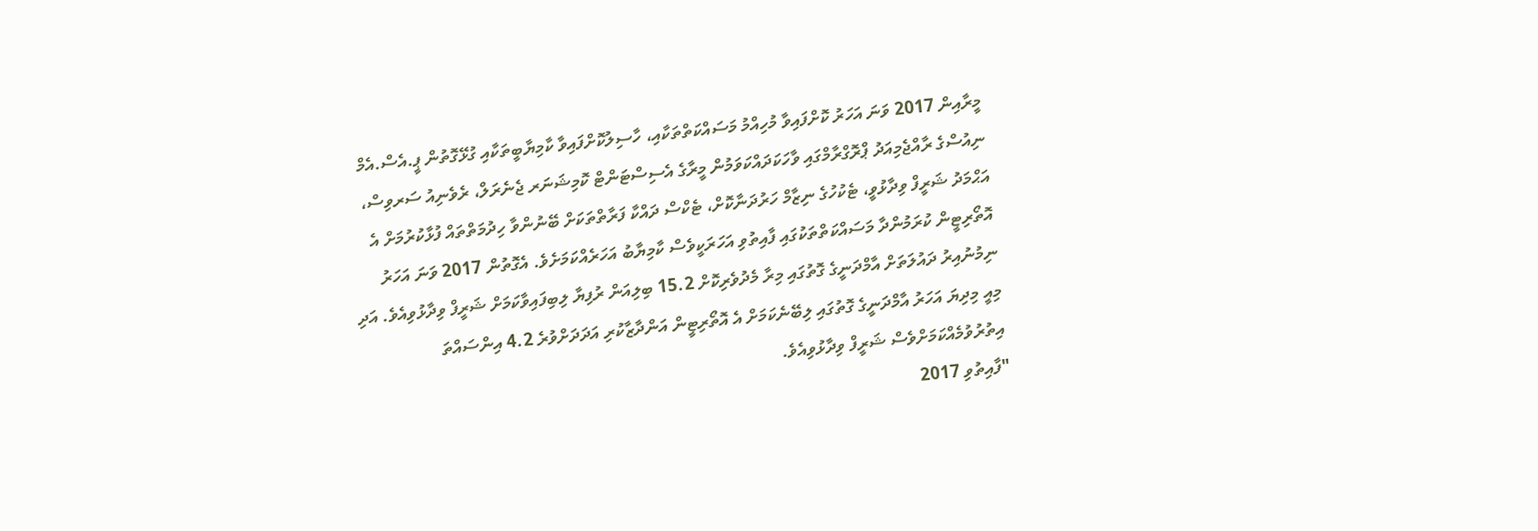މީރާއިން 2017 ވަނަ އަހަރު ކޮށްފައިވާ މުހިއްމު މަސައްކަތްތަކާއި، ހާސިލުކޮށްފައިވާ ކާމިޔާބީތަކާއި ގުޅޭގޮތުން ޕީ.އެސް.އެމް ނިއުސްގެ ރާއްޖެމިއަދު ޕްރޮގްރާމްގައި ވާހަކަދައްކަވަމުން މީރާގެ އެސިސްޓަންޓް ކޮމިޝަނަރ ޖެނެރަލް، ރެވެނިއު ސަރވިސް، އަޙްމަދު ޝަރީފް ވިދާޅުވީ، ޓެކުހުގެ ނިޒާމް ހަރުދަނާކޮށް، ޓެކްސް ދައްކާ ފަރާތްތަކަށް ބޭނުންވާ ހިދުމަތްތައް ފުޅާކުރުމަށް އެ އޮތޯރިޓީން ކުރަމުންދާ މަސައްކަތްތަކުގައި ފާއިތުވި އަހަރަކީވެސް ކާމިޔާބު އަހަރެއްކަމަށެވެ. އެގޮތުން 2017 ވަނަ އަހަރު ނިމުނުއިރު ދައުލަތަށް އާމްދަނީގެ ގޮތުގައި މިރާ މެދުވެރިކޮށް 15.2 ބިލިއަން ރުފިޔާ ލިބިފައިވާކަމަށް ޝަރީފް ވިދާޅުވިއެވެ. އަދި މިއީ މިދިޔަ އަހަރު އާމްދަނީގެ ގޮތުގައި ލިބޭނެކަމަށް އެ އޮތޯރިޓީން އަންދާޒާކުރި އަދަދަށްވުރެ 4.2 އިންސައްތަ އިތުރުވުމެއްކަމަށްވެސް ޝަރީފް ވިދާޅުވިއެވެ.
"ފާއިތުވި 2017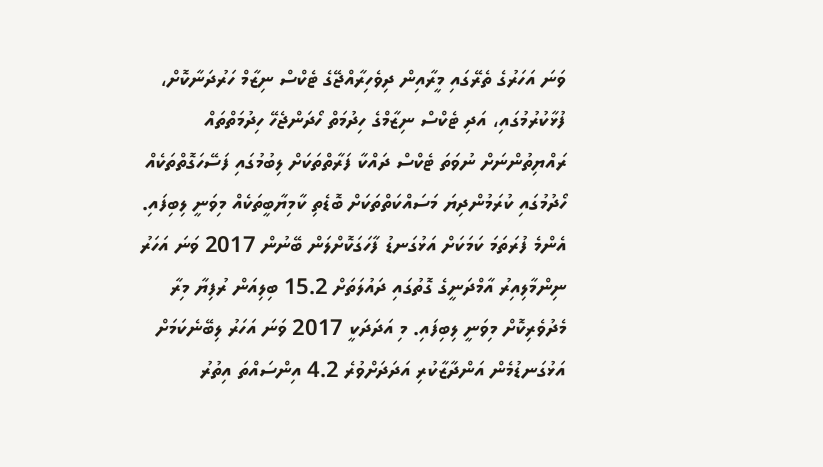ވަނަ އަހަރުގެ ތެރޭގައި މީރާއިން ދިވެހިރާއްޖޭގެ ޓެކްސް ނިޒާމް ހަރުދަނާކޮށް، ފުޅާކުރުމުގައި، އަދި ޓެކްސް ނިޒާމްގެ ހިދުމަތް ހޯދަންޖެހޭ ހިދުމަތްތައް ރައްޔިތުންނަށް ނުވަތަ ޓެކްސް ދައްކާ ފަރާތްތަކަށް ލިބުމުގައި ފަސޭހަގޮތްތަކެއް ހޯދުމުގައި ކުރަމުންދިޔަ މަސައްކަތްތަކަށް ބޮޑެތި ކާމިޔާބީތަކެއް މިވަނީ ލިބިފައި. އެންމެ ފުރަތަމަ ކަމަކަށް އަޅުގަނޑު ފާހަގަކޮށްލަން ބޭނުން 2017 ވަނަ އަހަރު ނިންމާލިއިރު އާމްދަނީގެ ގޮތުގައި ދައުލަތަށް 15.2 ބިލިއަން ރުފިޔާ މިރާ މެދުވެރިކޮށް މިވަނީ ލިބިފައި. މި އަދަދަކީ 2017 ވަނަ އަހަރު ލިބޭނެކަމަށް އަޅުގަނޑުމެން އަންދާޒާކުރި އަދަދަށްވުރެ 4.2 އިންސައްތަ އިތުރު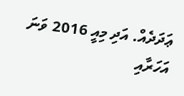ޢަދަދެއް. އަދި މިއީ 2016 ވަނަ އަހަރާއި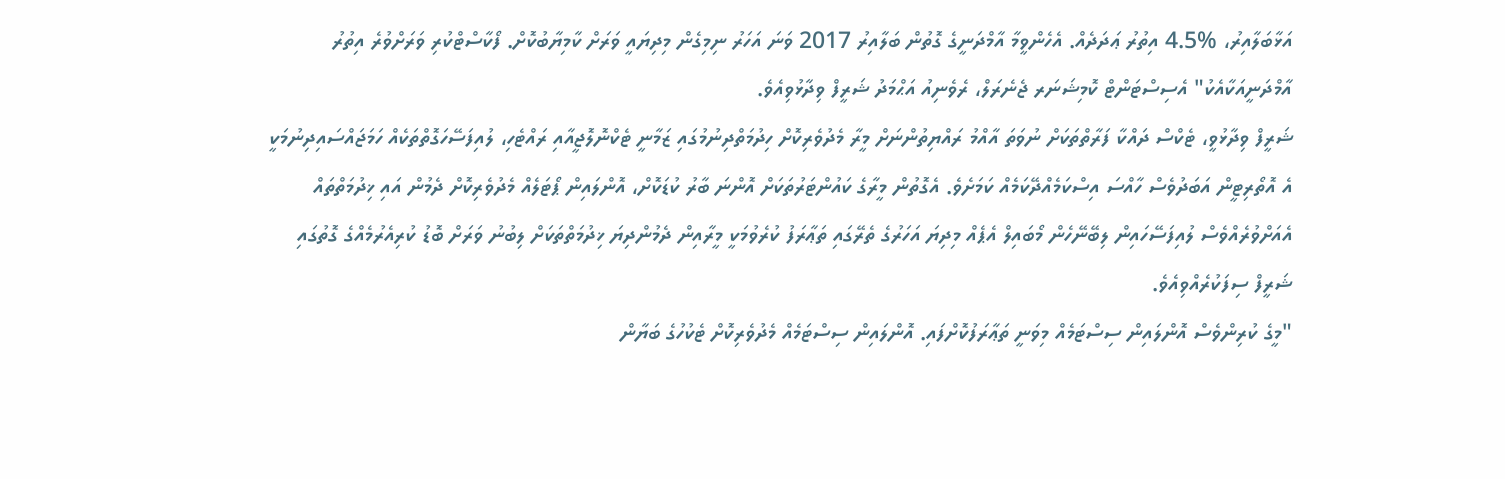އަޅާބަލާއިރު، %4.5 އިތުރު ޢަދަދެއް. އެހެންވީމާ އާމްދަނީގެ ގޮތުން ބަލާއިރު 2017 ވަނަ އަހަރު ނިމިގެން މިދިޔައީ ވަރަށް ކާމިޔާބުކޮށް. ފޯކާސްޓްކުރި ވަރަށްވުރެ އިތުރު އާމްދަނީއަކާއެކު" އެސިސްޓަންޓް ކޮމިޝަނަރ ޖެނެރަލް، ރެވެނިއު އަޙްމަދު ޝަރީފް ވިދާޅުވިއެވެ.
ޝަރީފް ވިދާޅުވީ، ޓެކްސް ދައްކާ ފަރާތްތަކަށް ނުވަތަ އާއްމު ރައްޔިތުންނަށް މީރާ މެދުވެރިކޮށް ހިދުމަތްދިނުމުގައި ޒަމާނީ ޓެކްނޮލޮޖީއާއި ރައްޓެހި، ލުއިފަސޭހަގޮތްތަކެއް ހަމަޖައްސައިދިނުމަކީ އެ އޮތޯރިޓީން އަބަދުވެސް ހާއްސަ އިސްކަމެއްދޭކަމެއް ކަމަށެވެ. އެގޮތުން މީރާގެ ކައުންޓަރުތަކަށް އޮންނަ ބާރު ކުޑަކޮށް، އޮންލައިން ޕޯޓަލެއް މެދުވެރިކޮށް ދެމުން އައި ޚިދުމަތްތައް އެއަށްވުރެއްވެސް ލުއިފަސޭހައިން ލިބޭނޭހެން މޯބައިލް އެޕެއް މިދިޔަ އަހަރުގެ ތެރޭގައި ތަޢާރަފު ކުރެވުމަކީ މީރާއިން ދެމުންދިޔަ ޚިދުމަތްތަކަށް ލިބުނު ވަރަށް ބޮޑު ކުރިއެރުމެއްގެ ގޮތުގައި ޝަރީފް ސިފަކުރެއްވިއެވެ.
"މީގެ ކުރިންވެސް އޮންލައިން ސިސްޓަމެއް މިވަނީ ތަޢާރަފުކޮށްފައި. އޮންލައިން ސިސްޓަމެއް މެދުވެރިކޮށް ޓެކުހުގެ ބަޔާން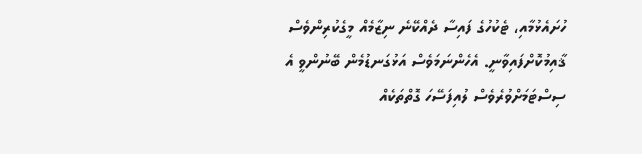ހުށައެޅުމާއި، ޓެކުހުގެ ފައިސާ ދެއްކޭނެ ނިޒާމެއް މީގެކުރިންވެސް ޤާއިމުކޮށްފައިވާނީ. އެހެންނަމަވެސް އަޅުގަނޑުމެން ބޭނުންވީ އެ ސިސްޓަމަށްވުރެވެސް ލުއިފަސޭހަ ގޮތްތަކެއް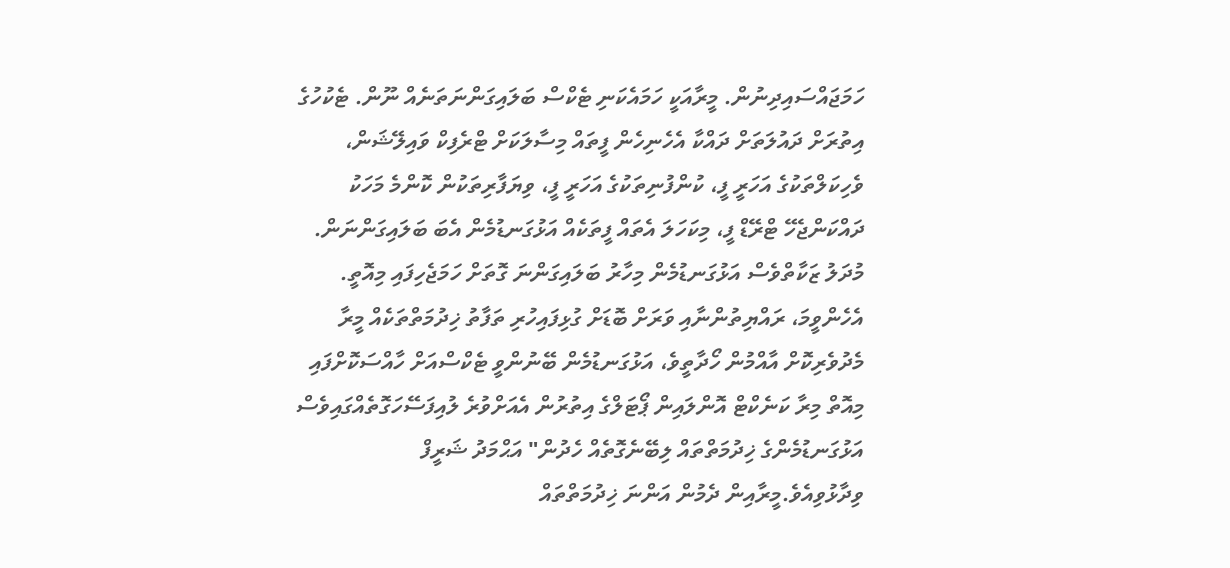ހަމަޖައްސައިދިނުން. މީރާއަކީ ހަމައެކަނި ޓެކްސް ބަލައިގަންނަތަނެއް ނޫން. ޓެކުހުގެ އިތުރަށް ދައުލަތަށް ދައްކާ އެހެނިހެން ފީތައް މިސާލަކަށް ޓްރެފިކް ވައިލޭޝަން، ވެހިކަލްތަކުގެ އަހަރީ ފީ، ކުންފުނިތަކުގެ އަހަރީ ފީ، ވިޔަފާރިތަކުން ކޮންމެ މަހަކު ދައްކަންޖެހޭ ޓްރޭޑް ފީ، މިކަހަލަ އެތައް ފީތަކެއް އަޅުގަނޑުމެން އެބަ ބަލައިގަންނަން. މުދަލު ޒަކާތްވެސް އަޅުގަނޑުމެން މިހާރު ބަލައިގަންނަ ގޮތަށް ހަމަޖެހިފައި މިއޮތީ. އެހެންވީމަ، ރައްޔިތުންނާއި ވަރަށް ބޮޑަށް ގުޅިފައިހުރި ތަފާތު ޚިދުމަތްތަކެއް މީރާ މެދުވެރިކޮށް އާއްމުން ހޯދާތީވެ، އަޅުގަނޑުމެން ބޭނުންވީ ޓެކްސްއަށް ހާއްސަކޮށްފައި މިއޮތް މިރާ ކަނެކްޓް އޮންލައިން ޕޯޓަލްގެ އިތުރުން އެއަށްވުރެ ލުއިފަސޭހަގޮތެއްގައިވެސް އަޅުގަނޑުމެންގެ ޚިދުމަތްތައް ލިބޭނެގޮތެއް ހެދުން" އަޙްމަދު ޝަރީފް ވިދާޅުވިއެވެ.މީރާއިން ދެމުން އަންނަ ޚިދުމަތްތައް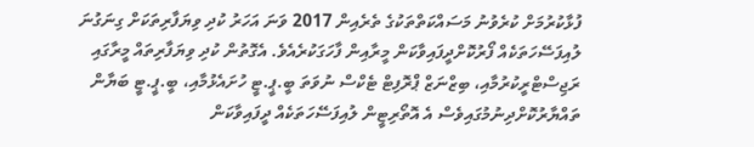ފުޅާކުރުމަށް ކުރެވުނު މަސައްކަތްތަކުގެ ތެރެއިން 2017 ވަނަ އަހަރު ކުދި ވިޔަފާރިތަކަށް ގިނަގުނަ ލުއިފަސޭހަތަކެއް ފޯރުކޮށްދީފައިވާކަން މީރާއިން ފާހަގަކުރެއެވެ. އެގޮތުން ކުދި ވިޔަފާރިތައް މީރާގައި ރަޖިސްޓްރީކުރުމާއި، ބިޒްނަޒް ޕްރޮފިޓް ޓެކްސް ނުވަތަ ބީ.ޕީ.ޓީ ހުށައެޅުމާއި، ބީ.ޕީ.ޓީ ބަޔާން ތައްޔާރުކޮށްދިނުމުގައިވެސް އެ އޮތޯރިޓީން ލުއިފަސޭހަތަކެއް ދީފައިވާކަން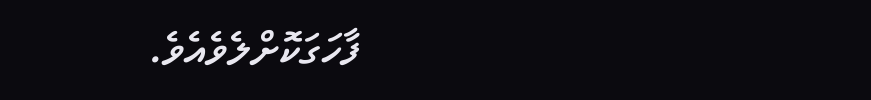ފާހަގަކޮށްލެވެއެވެ.